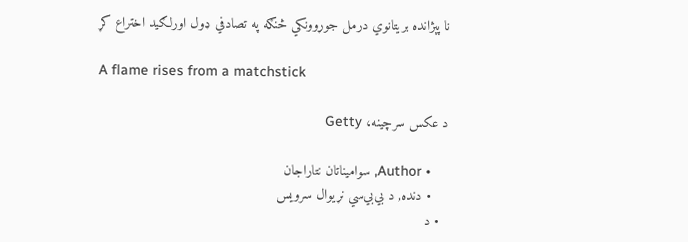نا پېژانده بریتانوي درمل جوړوونکي څنګه په تصادفي ډول اورلګید اختراع کړ

A flame rises from a matchstick

د عکس سرچینه، Getty

    • Author, سواميناتان نتاراجان
    • دنده, د بي‌بي‌سي‌ نړیوال سرویس
  • د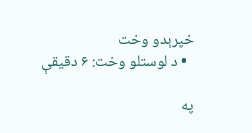خپرېدو وخت
  • د لوستلو وخت: ۶ دقیقې

په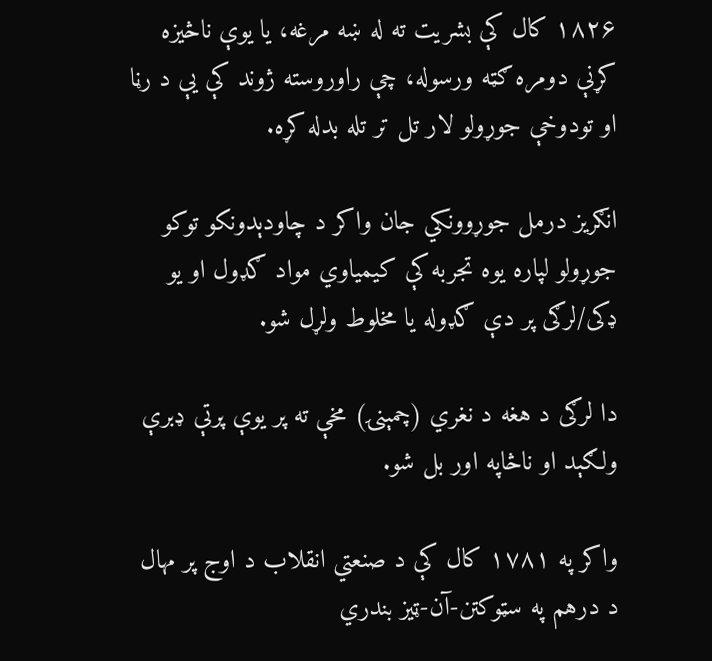۱۸۲۶ کال کې بشریت ته له ښه مرغه،‌ یا یوې ناڅیزه کړنې دومره ګټه ورسوله، چې راوروسته ژوند کې یې د رڼا او تودوخې جوړولو لار تل تر تله بدله کړه.

انګریز درمل جوړوونکي جان واکر د چاودېدونکو توکو جوړولو لپاره یوه تجربه کې کیمیاوي مواد ګډول او یو ډکی/لرګی پر دې ګډوله یا مخلوط ولړل شو.

دا لرګی د هغه د نغري (چمېنۍ) مخې ته پر یوې پرتې ډبرې ولګېد او ناڅاپه اور بل شو.

واکر په ۱۷۸۱ کال کې د صنعتي انقلاب د اوج پر مهال د درهم په سټوکتن-آن-ټیز بندري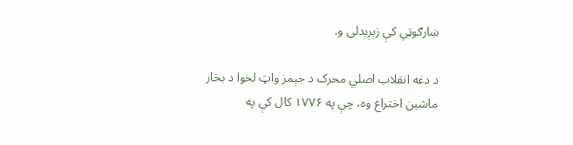ښارګوټي کې زېږېدلی و.

د دغه انقلاب اصلي محرک د جېمز واټ لخوا د بخار ماشین اختراع وه، چې په ۱۷۷۶ کال کې په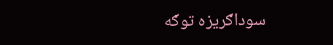سوداګریزه توګه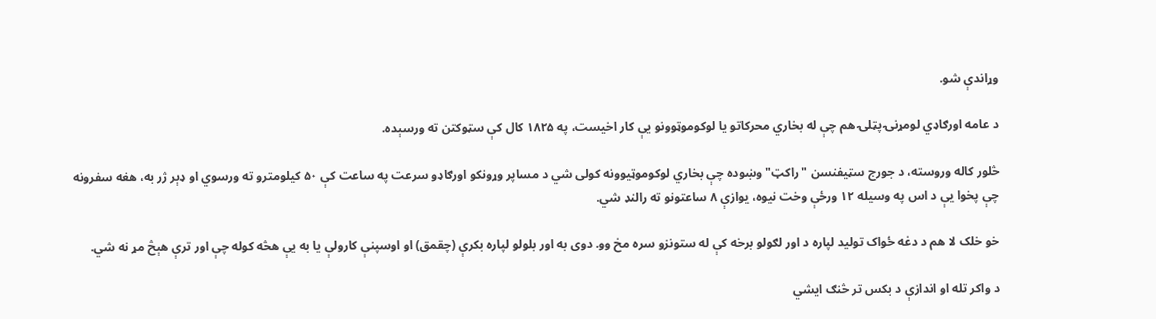وړاندې شو.

د عامه اورګاډي لومړنۍ پټلۍ هم چې له بخاري محرکاتو یا لوکوموټوونو یې کار اخیست، په ۱۸۲۵ کال کې سټوکتن ته ورسېده.

څلور کاله وروسته، د جورج سټیفنسن "راکټ" وښوده چې بخاري لوکوموټیوونه کولی شي د مساپر وړونکو اورګاډو سرعت په ساعت کې ۵۰ کیلومترو ته ورسوي او ډېر ژر به، هغه سفرونه چې پخوا یې د اس په وسیله ۱۲ ورځې وخت نیوه، یوازې ۸ ساعتونو ته رالنډ شي.

خو خلک لا هم د دغه ځواک تولید لپاره د اور لګولو برخه کې له ستونزو سره مخ وو. دوی به اور بلولو لپاره بکرې (چقمق) او اوسپنې کارولې یا به یې هڅه کوله چې اور ترې هېڅ مړ نه شي.

د واکر تله او اندازې د بکس تر څنګ ایشي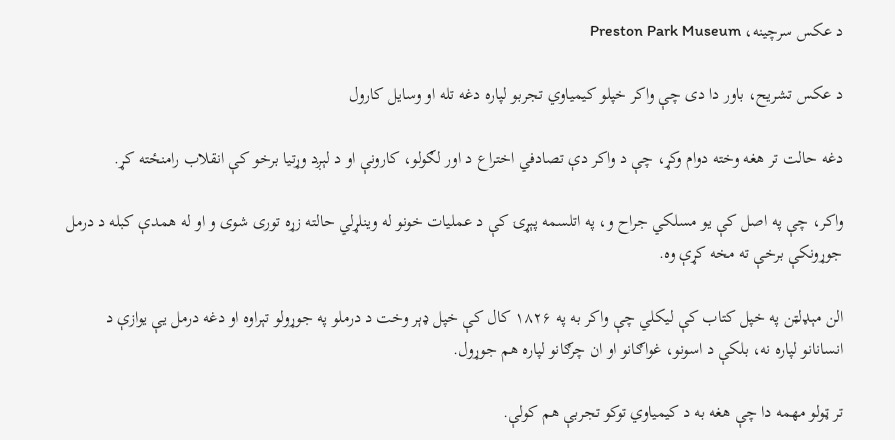د عکس سرچینه، Preston Park Museum

د عکس تشریح، باور دا دی چې واکر خپلو کیمیاوي تجربو لپاره دغه تله او وسایل کارول

دغه حالت تر هغه وخته دوام وکړ، چې د واکر دې تصادفي اختراع د اور لګولو، کارونې او د لېږد وړتیا برخو کې انقلاب رامنځته کړ.

واکر، چې په اصل کې یو مسلکي جراح و، په اتلسمه پېړۍ کې د عملیات خونو له وینلړلي حالته زړه توری شوی و او له همدې کبله د درمل جوړونکې برخې ته مخه کړې وه.

الن مېډلټن په خپل کتاب کې لیکلي چې واکر به په ۱۸۲۶ کال کې خپل ډېر وخت د درملو په جوړولو تېراوه او دغه درمل یې یوازې د انسانانو لپاره نه، بلکې د اسونو، غواګانو او ان چرګانو لپاره هم جوړول.

تر ټولو مهمه دا چې هغه به د کیمیاوي توکو تجربې هم کولې.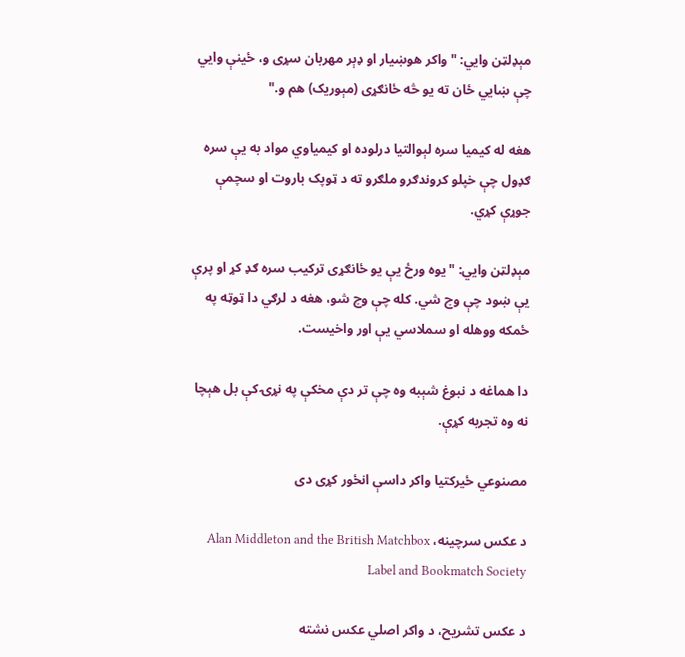مېډلټن وايي: "واکر هوښیار او ډېر مهربان سړی و، ځینې وایي چې ښايي ځان ته یو څه ځانګړی (مېوریک) هم و."

هغه له کیمیا سره لېوالتیا درلوده او کیمیاوي مواد به یې سره ګډول چې خپلو کروندګرو ملګرو ته د ټوپک باروت او سچمې جوړې کړي.

مېډلټن وايي: "یوه ورځ یې یو ځانګړی ترکیب سره ګډ کړ او پرې یې ښود چې وچ شي. کله چې وچ شو، هغه د لرګي دا ټوټه په ځمکه ووهله او سملاسي یې اور واخیست.

دا هماغه د نبوغ شېبه وه چې تر دې مخکې په نړۍ کې بل هېچا نه وه تجربه کړې.

مصنوعي ځیرکتیا واکر داسې انځور کړی دی

د عکس سرچینه، Alan Middleton and the British Matchbox Label and Bookmatch Society

د عکس تشریح، د واکر اصلي عکس نشته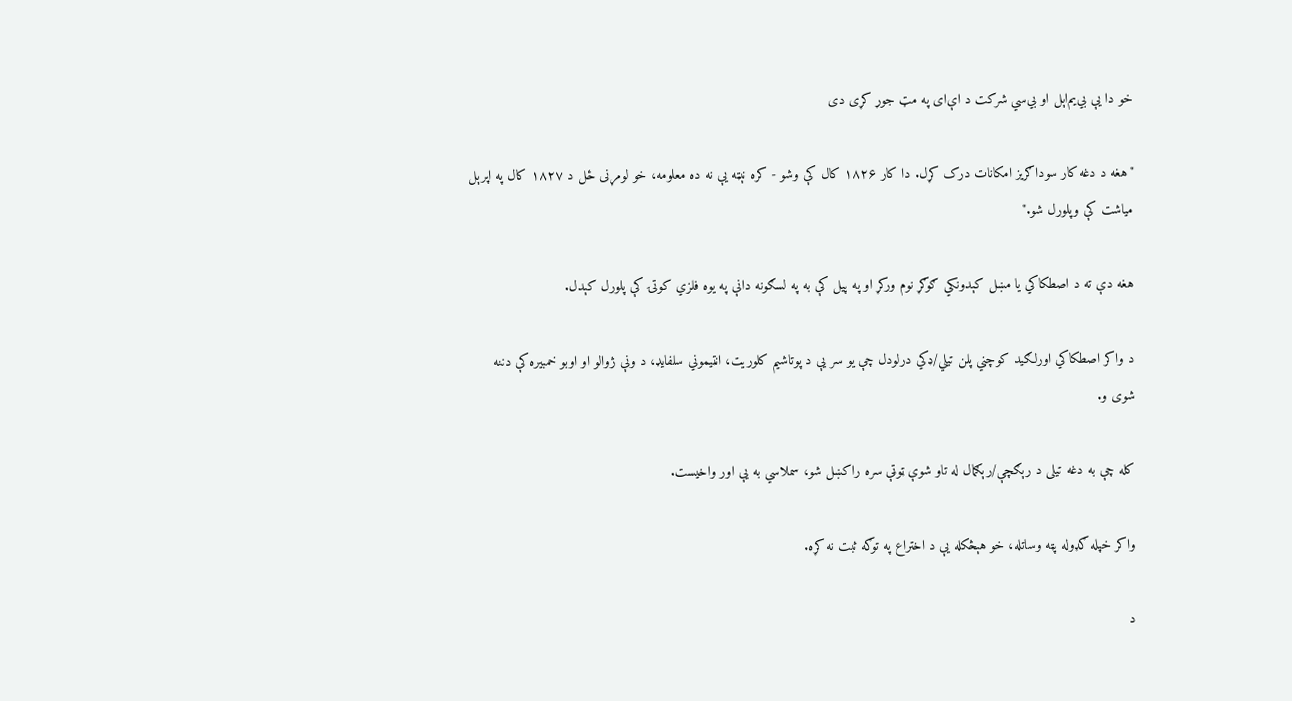خو دا یې بي‌یم‌اېل او بي‌سي شرکت د اې‌ای په مټ جوړ کړی دی

"هغه د دغه کار سوداګریز امکانات درک کړل. دا کار ۱۸۲۶ کال کې وشو - کره نېټه یې نه ده معلومه، خو لومړنی ځل د ۱۸۲۷ کال په اپرېل میاشت کې وپلورل شو."

هغه دې ته د اصطکاکي یا مښل کېدونکي ګوګړ نوم ورکړ او په پیل کې به په لسګونه دانې په یوه فلزي کوتۍ کې پلورل کېدل.

د واکر اصطکاکي اورلګید کوچني‌ پلن تیلي/ډکي درلودل چې یو سر یې د پوتاشیم کلوریت، انټیموني سلفایډ، د ونې ‌ژوالو او اوبو خمبیره کې دننه شوی و.

کله چې به دغه تیلی د رېګچې/رېګمال له تاو شوې ټوټې سره راکښل شو، سملاسي به یې اور واخیست.

واکر خپله ګډوله پټه وساتله، خو هېڅکله یې د اختراع په توګه ثبت نه کړه.

د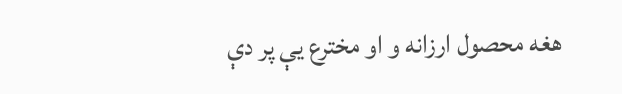هغه محصول ارزانه و او مخترع یې پر دې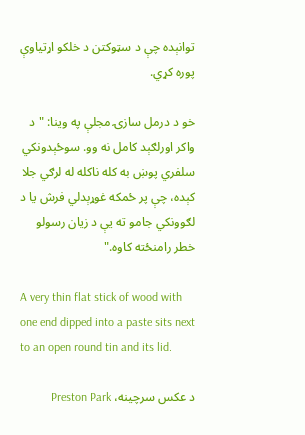توانېده چې د سټوکتن د خلکو اړتیاوې پوره کړي.

خو د درمل سازۍ مجلې په وینا: "د واکر اورلګېد کامل نه وو. سوځېدونکي سلفري پوښ به کله ناکله له لرګي جلا کېده، چې پر ځمکه غوړېدلي فرش یا د لګوونکي جامو ته یې د زیان رسولو خطر رامنځته کاوه."

A very thin flat stick of wood with one end dipped into a paste sits next to an open round tin and its lid.

د عکس سرچینه، Preston Park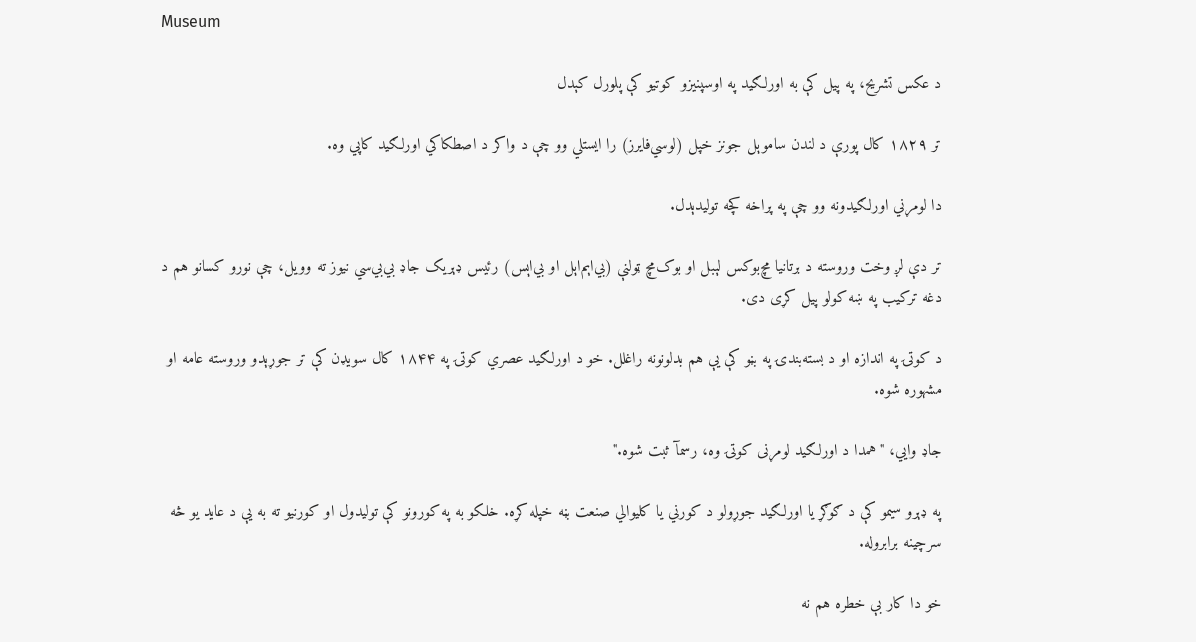Museum

د عکس تشریح، په پيل کې به اورلګید په اوسپنیزو کوتیو کې پلورل کېدل

تر ۱۸۲۹ کال پورې د لندن ساموېل جونز خپل (لوسي‌فایرز) را ایستلي‌ وو چې د واکر د اصطکاکي اورلګید کاپي وه.

دا لومړني اورلګیدونه وو چې په پراخه کچه تولیدېدل.

تر دې لږ وخت وروسته د برتانیا مچ‌بوکس لېبل او بوک‌مچ ټولنې (بي‌اېم‌اېل او بي‌اېس) رئیس ډېریک جاډ بي‌بي‌سي نیوز ته وویل، چې نورو کسانو هم د دغه ترکیب په ښه کولو پیل کړی دی.

د کوتۍ په اندازه او د بسته‌بندۍ په بڼو کې یې هم بدلونونه راغلل. خو د اورلګید عصري کوتۍ په ۱۸۴۴ کال سویډن کې تر جوړېدو وروسته عامه او مشهوره شوه.

جاډ وايي، "همدا د اورلګید لومړنی کوتۍ وه، رسمآ‌ ثبت شوه."

په ډېرو سیمو کې د ګوګړ یا اورلګید جوړولو د کورني یا کلیوالي صنعت بڼه خپله کړه. خلکو به په کورونو کې تولیدول او کورنیو ته به یې د عاید یو څه سرچینه برابروله.

خو دا کار بې خطره هم نه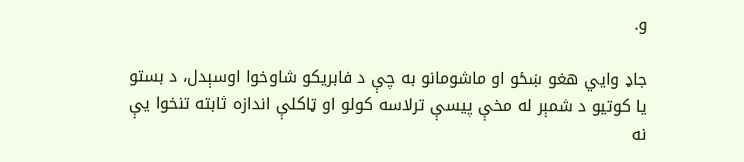و.

جاډ وایي هغو ښځو او ماشومانو به چې د فابریکو شاوخوا اوسېدل، د بستو یا کوتیو د شمېر له مخې پیسې ترلاسه کولو او ټاکلې اندازه ثابته تنخوا یې نه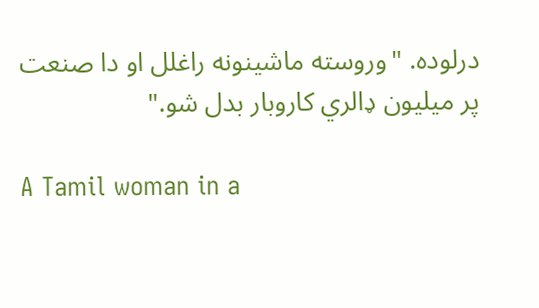درلوده. "وروسته ماشینونه راغلل او دا صنعت پر میلیون ډالري کاروبار بدل شو."

A Tamil woman in a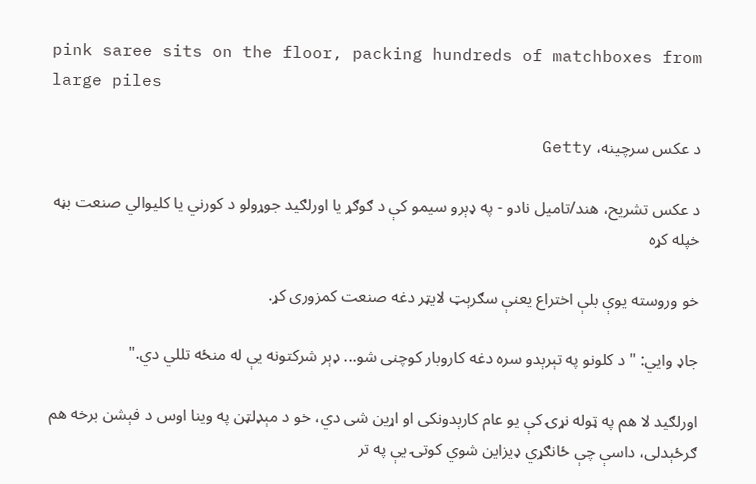pink saree sits on the floor, packing hundreds of matchboxes from large piles

د عکس سرچینه، Getty

د عکس تشریح، هند/تامیل نادو - په ډېرو سیمو کې د ګوګړ یا اورلګید جوړولو د کورني یا کلیوالي صنعت بڼه خپله کړه

خو وروسته یوې بلې اختراع یعنې سګرېټ لایټر دغه صنعت کمزوری کړ.

جاډ وایي: " د کلونو په تېرېدو سره دغه کاروبار کوچنی شو... ډېر شرکتونه یې له منځه تللي دي."

اورلګید لا هم په ټوله نړۍ کې یو عام کارېدونکی او اړین شی دي، خو د مېډلټن په وینا اوس د فېشن برخه هم ګرځېدلی،‌ داسې چې ځانګړي ډیزاین شوي کوتۍ یې په تر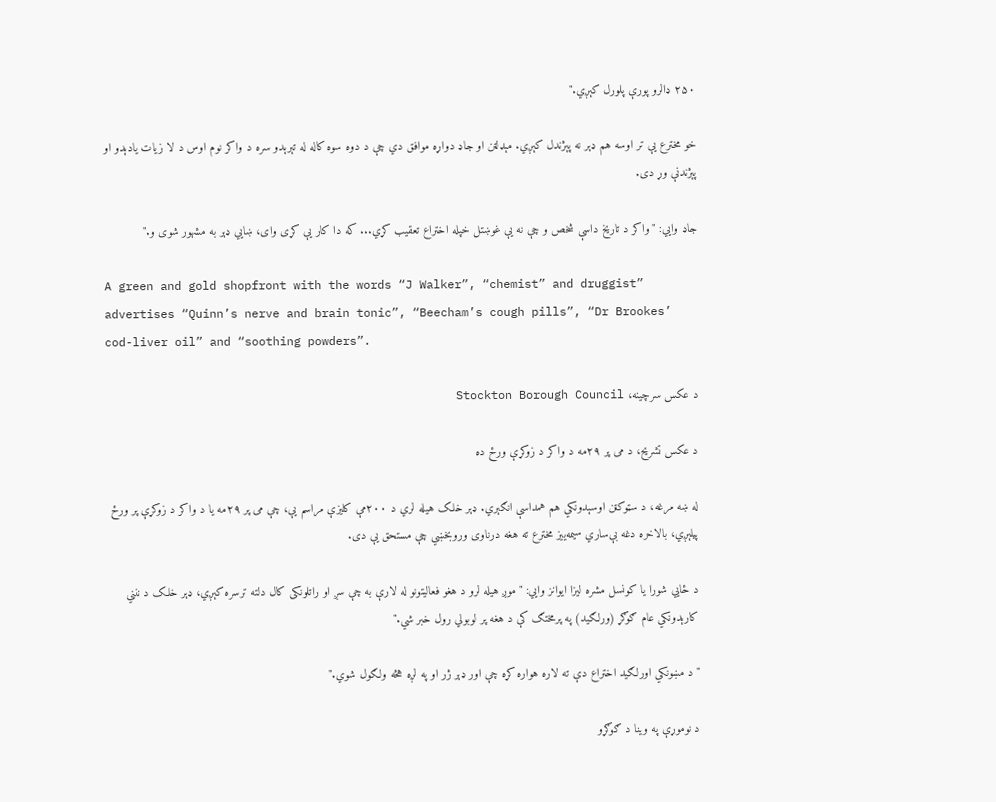۲۵۰ ډالرو پورې پلورل کېږي."

خو مخترع یې تر اوسه هم ډېر نه پېژندل کېږي. مېډلټن او جاډ دواړه موافق دي چې د دوه سوه کاله له تېرېدو سره د واکر نوم اوس د لا زیات یادېدو او پېژندنې وړ دی.

جاډ وایي: "واکر د تاریخ داسې شخص و چې نه یې غوښتل خپله اختراع تعقیب کړي... که دا کار یې کړی وای، ښايي ډېر به مشهور شوی و."

A green and gold shopfront with the words “J Walker”, “chemist” and druggist” advertises “Quinn’s nerve and brain tonic”, “Beecham’s cough pills”, “Dr Brookes’ cod-liver oil” and “soothing powders”.

د عکس سرچینه، Stockton Borough Council

د عکس تشریح، د می پر ۲۹مه د واکر د زوکړې ورځ ده

له ښه مرغه، د سټوکټن اوسېدونکي هم همداسې انګېري. ډېر خلک هیله لري د ۲۰۰مې کلیزې مراسم یې، چې می پر ۲۹مه یا د واکر د زوکړې پر ورځ‌ پیلېږي، بالاخره دغه بې‌ساري سیمه‌ییز مخترع ته هغه درناوی وروبخښي چې مستحق یې دی.

د ځايي شورا یا کونسل مشره لیزا ایوانز وایي: "موږ هیله لرو د هغو فعالیتونو له لارې به چې سږ او راتلونکی کال دلته ترسره کېږي، ډېر خلک د ننني کارېدونکي‌ عام ګوګړ (ورلګید) په پرمختګ کې د هغه پر لوبولي‌ رول خبر شي."

"د مښونکي اورلګید اختراع دې ته لاره هواره کړه چې اور ډېر ژر او په لږه هڅه ولګول شوي."

د نوموړې په وینا د ګوګړو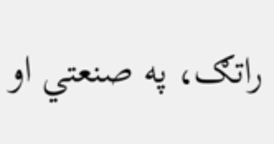راتګ، په صنعتي او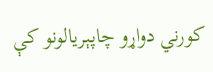کورني دواړو چاپېریالونو کې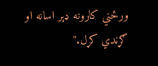ورځني کارونه ډېر اسانه او ګړندي کړل."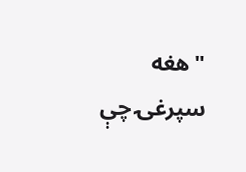"هغه سپرغۍ چې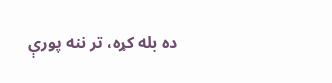ده بله کړه، تر ننه پورې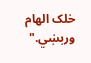خلک الهام وربښي."